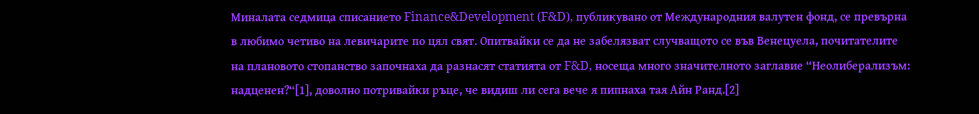Миналата седмица списанието Finance&Development (F&D), публикувано от Международния валутен фонд, се превърна в любимо четиво на левичарите по цял свят. Опитвайки се да не забелязват случващото се във Венецуела, почитателите на плановото стопанство започнаха да разнасят статията от F&D, носеща много значителното заглавие “Неолиберализъм: надценен?“[1], доволно потривайки ръце, че видиш ли сега вече я пипнаха тая Айн Ранд.[2]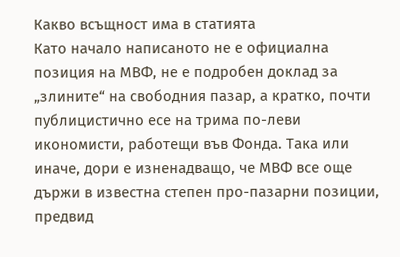Какво всъщност има в статията
Като начало написаното не е официална позиция на МВФ, не е подробен доклад за „злините“ на свободния пазар, а кратко, почти публицистично есе на трима по-леви икономисти, работещи във Фонда. Така или иначе, дори е изненадващо, че МВФ все още държи в известна степен про-пазарни позиции, предвид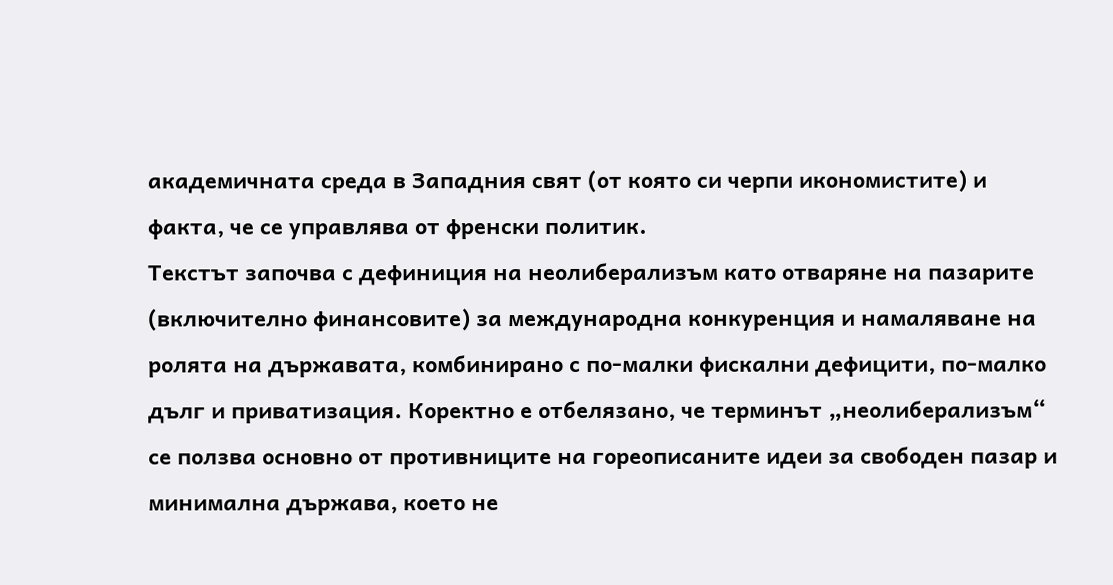академичната среда в Западния свят (от която си черпи икономистите) и факта, че се управлява от френски политик.
Текстът започва с дефиниция на неолиберализъм като отваряне на пазарите (включително финансовите) за международна конкуренция и намаляване на ролята на държавата, комбинирано с по-малки фискални дефицити, по-малко дълг и приватизация. Коректно е отбелязано, че терминът „неолиберализъм“ се ползва основно от противниците на гореописаните идеи за свободен пазар и минимална държава, което не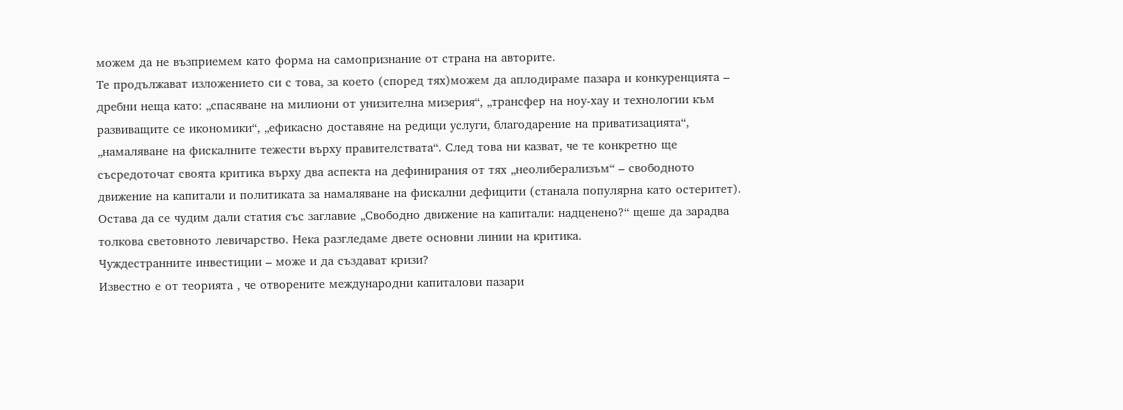можем да не възприемем като форма на самопризнание от страна на авторите.
Те продължават изложението си с това, за което (според тях)можем да аплодираме пазара и конкуренцията – дребни неща като: „спасяване на милиони от унизителна мизерия“, „трансфер на ноу-хау и технологии към развиващите се икономики“, „ефикасно доставяне на редици услуги, благодарение на приватизацията“, „намаляване на фискалните тежести върху правителствата“. След това ни казват, че те конкретно ще съсредоточат своята критика върху два аспекта на дефинирания от тях „неолиберализъм“ – свободното движение на капитали и политиката за намаляване на фискални дефицити (станала популярна като остеритет). Остава да се чудим дали статия със заглавие „Свободно движение на капитали: надценено?“ щеше да зарадва толкова световното левичарство. Нека разгледаме двете основни линии на критика.
Чуждестранните инвестиции – може и да създават кризи?
Известно е от теорията , че отворените международни капиталови пазари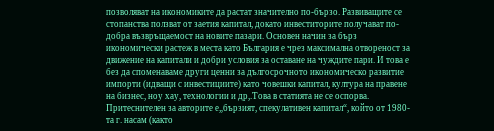позволяват на икономиките да растат значително по-бързо. Развиващите се стопанства ползват от заетия капитал, докато инвеститорите получават по-добра възвръщаемост на новите пазари. Основен начин за бърз икономически растеж в места като България е чрез максимална отвореност за движение на капитали и добри условия за оставане на чуждите пари. И това е без да споменаваме други ценни за дългосрочното икономическо развитие импорти (идващи с инвестициите) като човешки капитал, култура на правене на бизнес, ноу хау, технологии и др,.Това в статията не се оспорва.
Притеснителен за авторите е„бързият, спекулативен капитал“, който от 1980-та г. насам (както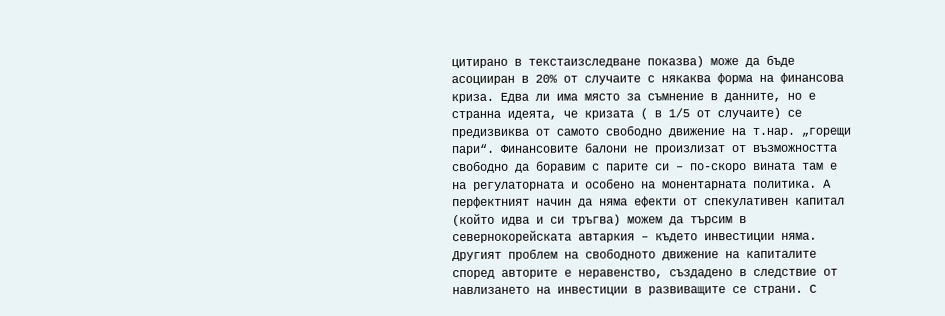цитирано в текстаизследване показва) може да бъде асоцииран в 20% от случаите с някаква форма на финансова криза. Едва ли има място за съмнение в данните, но е странна идеята, че кризата ( в 1/5 от случаите) се предизвиква от самото свободно движение на т.нар. „горещи пари“. Финансовите балони не произлизат от възможността свободно да боравим с парите си – по-скоро вината там е на регулаторната и особено на монентарната политика. А перфектният начин да няма ефекти от спекулативен капитал (който идва и си тръгва) можем да търсим в севернокорейската автаркия – където инвестиции няма.
Другият проблем на свободното движение на капиталите според авторите е неравенство, създадено в следствие от навлизането на инвестиции в развиващите се страни. С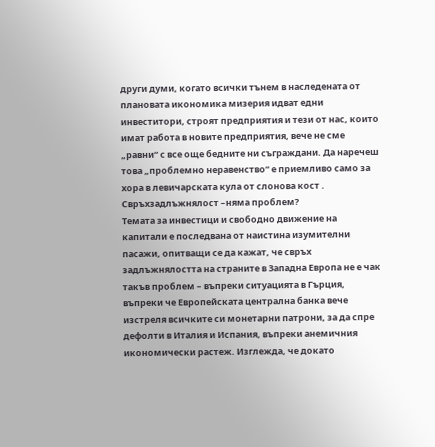други думи, когато всички тънем в наследената от плановата икономика мизерия идват едни инвеститори, строят предприятия и тези от нас, които имат работа в новите предприятия, вече не сме „равни“ с все още бедните ни съграждани. Да наречеш това „проблемно неравенство“ е приемливо само за хора в левичарската кула от слонова кост .
Свръхзадлъжнялост –няма проблем?
Темата за инвестици и свободно движение на капитали е последвана от наистина изумителни пасажи, опитващи се да кажат, че свръх задлъжнялостта на страните в Западна Европа не е чак такъв проблем – въпреки ситуацията в Гърция, въпреки че Европейската централна банка вече изстреля всичките си монетарни патрони, за да спре дефолти в Италия и Испания, въпреки анемичния икономически растеж. Изглежда, че докато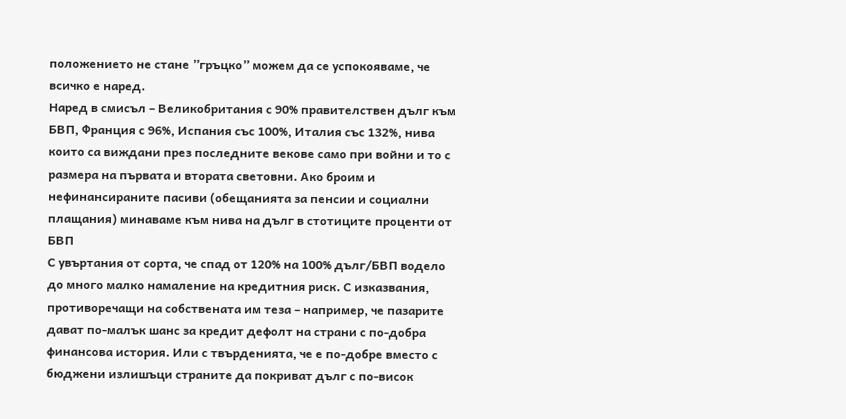положението не стане ”гръцко” можем да се успокояваме, че всичко е наред.
Наред в смисъл – Великобритания с 90% правителствен дълг към БВП, Франция с 96%, Испания със 100%, Италия със 132%, нива които са виждани през последните векове само при войни и то с размера на първата и втората световни. Ако броим и нефинансираните пасиви (обещанията за пенсии и социални плащания) минаваме към нива на дълг в стотиците проценти от БВП
С увъртания от сорта, че спад от 120% на 100% дълг/БВП водело до много малко намаление на кредитния риск. С изказвания, противоречащи на собствената им теза – например, че пазарите дават по-малък шанс за кредит дефолт на страни с по-добра финансова история. Или с твърденията, че е по-добре вместо с бюджени излишъци страните да покриват дълг с по-висок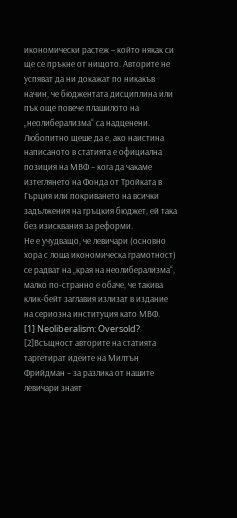икономически растеж – който някак си ще се пръкне от нищото. Авторите не успяват да ни докажат по никакъв начин, че бюджентата дисциплина или пък още повече плашилото на „неолиберализма“ са надценени. Любопитно щеше да е, ако наистина написаното в статията е официална позиция на МВФ – кога да чакаме изтеглянето на Фонда от Тройката в Гърция или покриването на всички задължения на гръцкия бюджет, ей така без изисквания за реформи.
Не е учудващо, че левичари (основно хора с лоша икономическа грамотност) се радват на „края на неолиберализма“, малко по-странно е обаче, че такива клик-бейт заглавия излизат в издание на сериозна институция като МВФ.
[1] Neoliberalism: Oversold?
[2]Всъщност авторите на статията таргетират идеите на Милтън Фрийдман – за разлика от нашите левичари знаят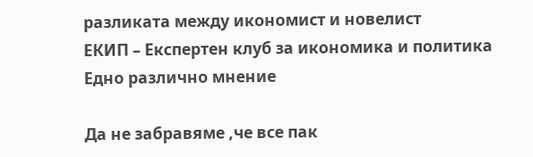разликата между икономист и новелист
ЕКИП – Експертен клуб за икономика и политика Едно различно мнение

Да не забравяме ,че все пак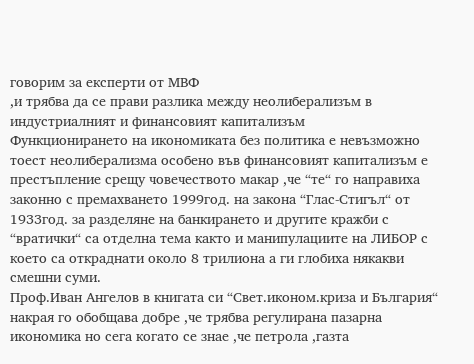говорим за експерти от МВФ
,и трябва да се прави разлика между неолиберализъм в индустриалният и финансовият капитализъм
Функционирането на икономиката без политика е невъзможно тоест неолиберализма особено във финансовият капитализъм е престъпление срещу човечеството макар ,че “те“ го направиха законно с премахването 1999год. на закона “Глас-Стигъл“ от 1933год. за разделяне на банкирането и другите кражби с “вратички“ са отделна тема както и манипулациите на ЛИБОР с което са откраднати около 8 трилиона а ги глобиха някакви смешни суми.
Проф.Иван Ангелов в книгата си “Свет.иконом.криза и България“ накрая го обобщава добре ,че трябва регулирана пазарна икономика но сега когато се знае ,че петрола ,газта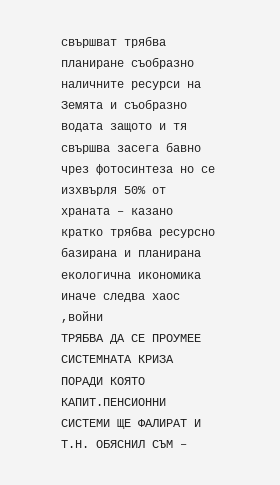свършват трябва планиране съобразно наличните ресурси на Земята и съобразно водата защото и тя свършва засега бавно чрез фотосинтеза но се изхвърля 50% от храната – казано кратко трябва ресурсно базирана и планирана екологична икономика иначе следва хаос ,войни
ТРЯБВА ДА СЕ ПРОУМЕЕ СИСТЕМНАТА КРИЗА ПОРАДИ КОЯТО КАПИТ.ПЕНСИОННИ СИСТЕМИ ЩЕ ФАЛИРАТ И Т.Н. ОБЯСНИЛ СЪМ –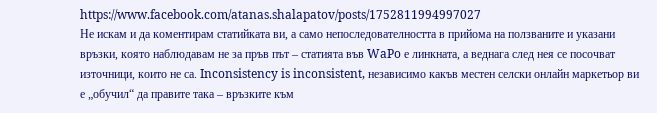https://www.facebook.com/atanas.shalapatov/posts/1752811994997027
Не искам и да коментирам статийката ви, а само непоследователността в прийома на ползваните и указани връзки, която наблюдавам не за пръв път – статията във WaPo е линкната, а веднага след нея се посочват източници, които не са. Inconsistency is inconsistent, независимо какъв местен селски онлайн маркетьор ви е „обучил“ да правите така – връзките към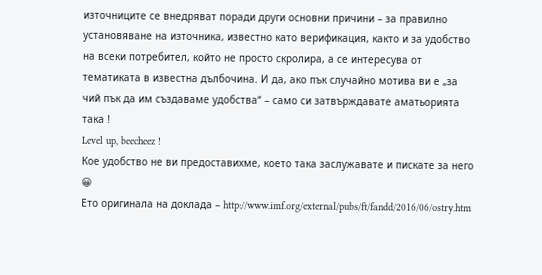източниците се внедряват поради други основни причини – за правилно установяване на източника, известно като верификация, както и за удобство на всеки потребител, който не просто скролира, а се интересува от тематиката в известна дълбочина. И да, ако пък случайно мотива ви е „за чий пък да им създаваме удобства“ – само си затвърждавате аматьорията така !
Level up, beecheez !
Кое удобство не ви предоставихме, което така заслужавате и пискате за него 😀
Ето оригинала на доклада – http://www.imf.org/external/pubs/ft/fandd/2016/06/ostry.htm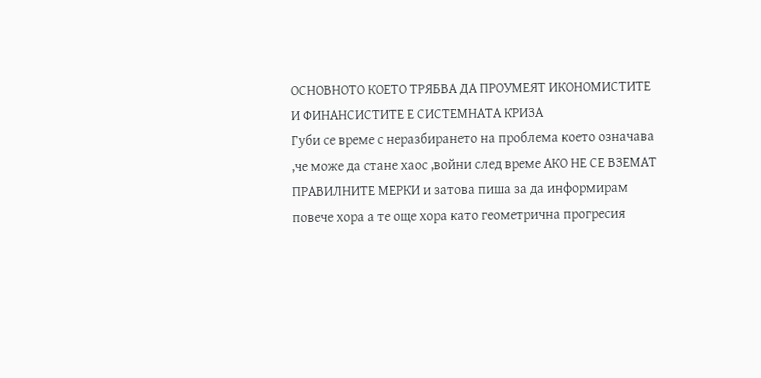ОСНОВНОТО КОЕТО ТРЯБВА ДА ПРОУМЕЯТ ИКОНОМИСТИТЕ И ФИНАНСИСТИТЕ Е СИСТЕМНАТА КРИЗА
Губи се време с неразбирането на проблема което означава ,че може да стане хаос ,войни след време АКО НЕ СЕ ВЗЕМАТ ПРАВИЛНИТЕ МЕРКИ и затова пиша за да информирам повече хора а те още хора като геометрична прогресия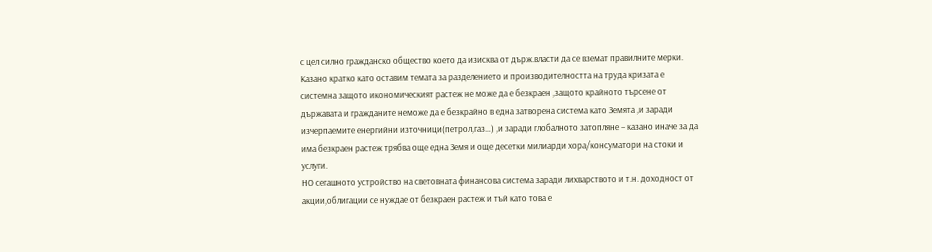с цел силно гражданско общество което да изисква от държ.власти да се вземат правилните мерки.
Казано кратко като оставим темата за разделението и производителността на труда кризата е системна защото икономическият растеж не може да е безкраен ,защото крайното търсене от държавата и гражданите неможе да е безкрайно в една затворена система като Земята ,и заради изчерпаемите енергийни източници(петрол,газ…) ,и заради глобалното затопляне – казано иначе за да има безкраен растеж трябва още една Земя и още десетки милиарди хора/консуматори на стоки и услуги.
НО сегашното устройство на световната финансова система заради лихварството и т.н. доходност от акции,облигации се нуждае от безкраен растеж и тъй като това е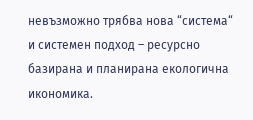невъзможно трябва нова “система“ и системен подход – ресурсно базирана и планирана екологична икономика.